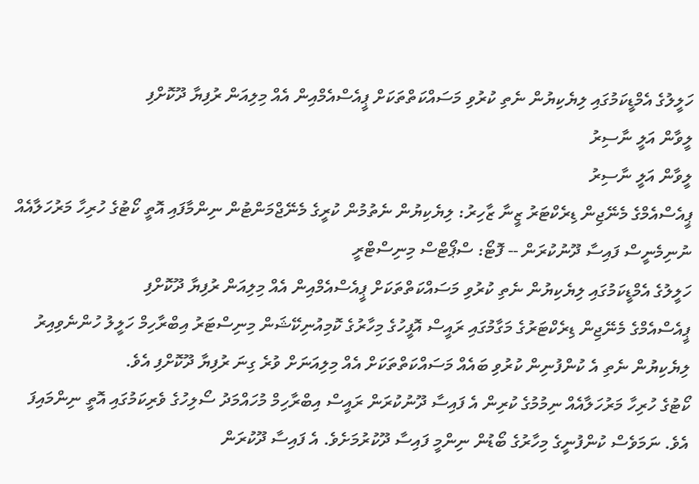ހަލީލުގެ އެމްޑީކަމުގައި ލިޔެކިޔުން ނެތި ކުރުވި މަސައްކަތްތަކަށް ޕީއެސްއެމްއިން އެއް މިލިއަން ރުފިޔާ ދޫކޮށްފި
ލީވާން އަލީ ނާސިރު
ލީވާން އަލީ ނާސިރު
ޕީއެސްއެމްގެ މެނޭޖިން ޑިރެކްޓަރު ޒީނާ ޒާހިރު: ލިޔެކިޔުން ނެތުމުން ކުރީގެ މެނޭޖްމަންޓުން ނިންމާފައި އޮތީ ކޯޓުގެ ހުރިހާ މަރުހަލާއެއް ނުނިމެނީސް ފައިސާ ދޫނުކުރަން -- ފޮޓޯ: ސްޕޯޓްސް މިނިސްޓްރީ
ހަލީލުގެ އެމްޑީކަމުގައި ލިޔެކިޔުން ނެތި ކުރުވި މަސައްކަތްތަކަށް ޕީއެސްއެމްއިން އެއް މިލިއަން ރުފިޔާ ދޫކޮށްފި
ޕީއެސްއެމްގެ މެނޭޖިން ޑިރެކްޓަރުގެ މަގާމުގައި ރައީސް އޮފީހުގެ މިހާރުގެ ކޮމިއުނިކޭޝަން މިނިސްޓަރު އިބްރާހިމް ހަލީލު ހުންނެވިއިރު ލިޔެކިޔުން ނެތި އެ ކުންފުނިން ކުރުވި ބައެއް މަސައްކަތްތަކަށް އެއް މިލިއަނަށް ވުރެ ގިނަ ރުފިޔާ ދޫކޮށްފި އެވެ.
ކޯޓުގެ ހުރިހާ މަރުހަލާއެއް ނިމުމުގެ ކުރިން އެ ފައިސާ ދޫނުކުރަން ރައީސް އިބްރާހިމް މުހައްމަދު ސޯލިހުގެ ވެރިކަމުގައި އޮތީ ނިންމައިފަ އެވެ. ނަމަވެސް ކުންފުނީގެ މިހާރުގެ ބޯޑުން ނިންމީ ފައިސާ ދޫކުރުމަށެވެ. އެ ފައިސާ ދޫކުރަން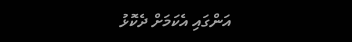އަންގައި އެކަމަށް ދެކޮޅު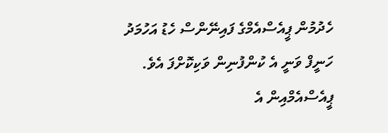ހެދުމުން ޕީއެސްއެމްގެ ފައިނޭންސް ހެޑު އަހުމަދު ހަނީފް ވަނީ އެ ކުންފުނިން ވަކިކޮށްފަ އެވެ.
ޕީއެސްއެމްއިން އެ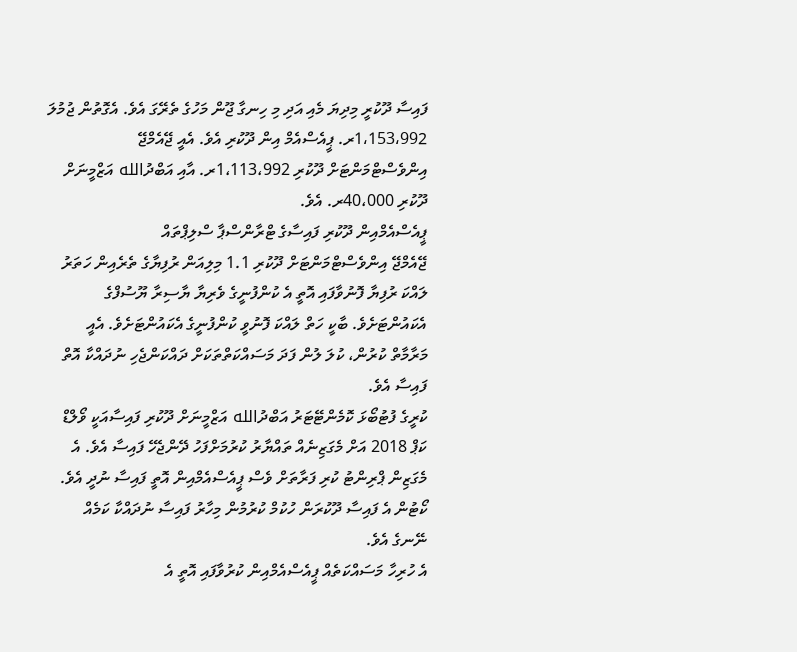ފައިސާ ދޫކުރީ މިދިޔަ މެއި އަދި މި ހިނގާ ޖޫން މަހުގެ ތެރޭގަ އެވެ. އެގޮތުން ޖުމުލަ 1،153،992ރ. ޕީއެސްއެމް އިން ދޫކުރި އެވެ. އެއީ ޖޭއެމްޖޭ އިންވެސްޓްމަންޓަށް ދޫކުރި 1،113،992ރ. އާއި އަބްދުالله އަޒްމީނަށް ދޫކުރި 40،000ރ. އެވެ.
ޕީއެސްއެމްއިން ދޫކުރި ފައިސާގެ ޓްރާންސްޕާ ސްލިޕްތައް
ޖޭއެމްޖޭ އިންވެސްޓްމަންޓަށް ދޫކުރި 1.1 މިލިއަން ރުފިޔާގެ ތެރެއިން ހަތަރު ލައްކަ ރުފިޔާ ފޮނުވާފައި އޮތީ އެ ކުންފުނީގެ ވެރިޔާ ޔާސިރާ ޔޫސުފްގެ އެކައުންޓަށެވެ. ބާކީ ހަތް ލައްކަ ފޮނުވީ ކުންފުނީގެ އެކައުންޓަށެވެ. އެއީ މަރާމާތް ކުރުން، ކުލަ ލުން ފަދަ މަސައްކަތްތަކަށް ދައްކަންޖެހި ނުދައްކާ އޮތް ފައިސާ އެވެ.
ކުރީގެ ފުޓުބޯޅަ ކޮމެންޓޭޓަރު އަބްދުالله އަޒްމީނަށް ދޫކުރި ފައިސާއަކީ ވޯލްޑް ކަޕް 2018 އަށް މެގަޒިނެއް ތައްޔާރު ކުރުމަށްފަހު ދޭންޖެހޭ ފައިސާ އެވެ. އެ މެގަޒިން ޕްރިންޓު ކުރި ފަރާތަށް ވެސް ޕީއެސްއެމްއިން އޮތީ ފައިސާ ނުދީ އެވެ. ކޯޓުން އެ ފައިސާ ދޫކުރަން ހުކުމް ކުރުމުން މިހާރު ފައިސާ ނުދައްކާ ކަމެއް ނޭނގެ އެވެ.
އެ ހުރިހާ މަސައްކަތެއް ޕީއެސްއެމްއިން ކުރުވާފައި އޮތީ އެ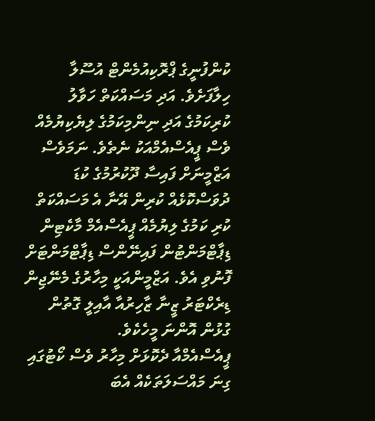ކުންފުނީގެ ޕްރޮކިއުމެންޓް އުސޫލާ ހިލާފަށެވެ. އަދި މަސައްކަތް ހަވާލު ކުރިކަމުގެ އަދި ނިންމިކަމުގެ ލިޔެކިޔުމެއް ވެސް ޕީއެސްއެމްއަކު ނެތެވެ. ނަމަވެސް އަޒްމީނަށް ފައިސާ ދޫކުރުމުގެ ކުޑަ ދުވަސްކޮޅެއް ކުރިން އޭނާ އެ މަސައްކަތް ކުރި ކަމުގެ ލިޔުމެއް ޕީއެސްއެމް މާކެޓިން ޑިޕާޓްމަންޓުން ފައިނޭންސް ޑިޕާޓްމަންޓަށް ފޮނުވި އެވެ. އަޒްމީންއަކީ މިހާރުގެ މެނޭޖިން ޑިރެކްޓަރު ޒީނާ ޒާހިރުއާ އާއިލީ ގޮތުން ގުޅުން އޮންނަ މީހެކެވެ.
ޕީއެސްއެމްއާ ދެކޮޅަށް މިހާރު ވެސް ކޯޓުގައި ގިނަ މައްސަލަތަކެއް އެބަ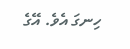ހިނގަ އެވެ. އޭގެ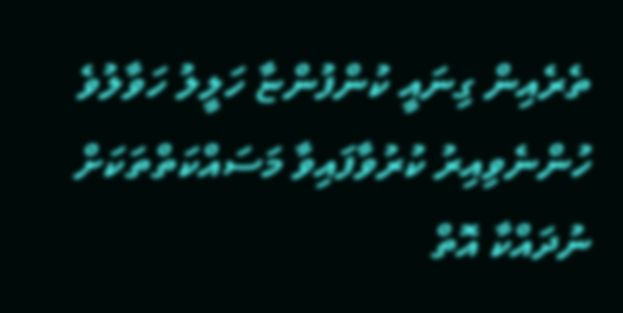ތެރެއިން ގިނައީ ކުންފުންޏާ ހަލީލު ހަވާލުވެ ހުންނެވިއިރު ކުރުވާފައިވާ މަސައްކަތްތަކަށް ނުދައްކާ އޮތް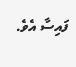ފައިސާ އެވެ.